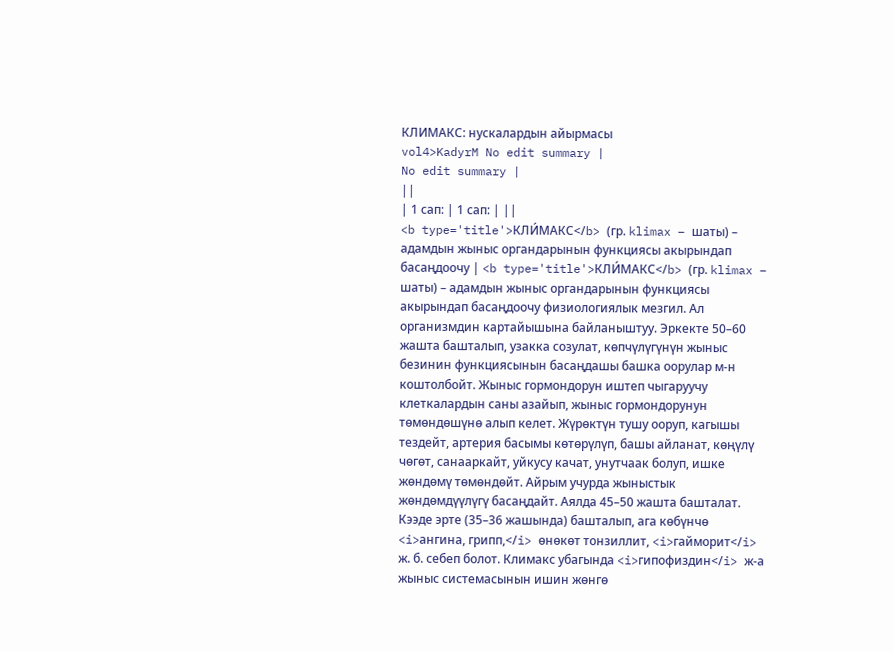КЛИМАКС: нускалардын айырмасы
vol4>KadyrM No edit summary |
No edit summary |
||
| 1 сап: | 1 сап: | ||
<b type='title'>КЛИ́МАКС</b> (гр. klimax – шаты) – адамдын жыныс органдарынын функциясы акырындап басаңдоочу | <b type='title'>КЛИ́МАКС</b> (гр. klimax – шаты) – адамдын жыныс органдарынын функциясы акырындап басаңдоочу физиологиялык мезгил. Ал организмдин картайышына байланыштуу. Эркекте 50–60 жашта башталып, узакка созулат, көпчүлүгүнүн жыныс безинин функциясынын басаңдашы башка оорулар м-н коштолбойт. Жыныс гормондорун иштеп чыгаруучу клеткалардын саны азайып, жыныс гормондорунун төмөндөшүнө алып келет. Жүрөктүн тушу ооруп, кагышы тездейт, артерия басымы көтөрүлүп, башы айланат, көңүлү чөгөт, санааркайт, уйкусу качат, унутчаак болуп, ишке жөндөмү төмөндөйт. Айрым учурда жыныстык жөндөмдүүлүгү басаңдайт. Аялда 45–50 жашта башталат. Кээде эрте (35–36 жашында) башталып, ага көбүнчө <i>ангина, грипп,</i> өнөкөт тонзиллит, <i>гайморит</i> ж. б. себеп болот. Климакс убагында <i>гипофиздин</i> ж-а жыныс системасынын ишин жөнгө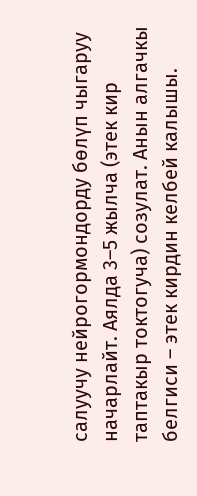салуучу нейрогормондорду бөлүп чыгаруу начарлайт. Аялда 3–5 жылча (этек кир таптакыр токтогуча) созулат. Анын алгачкы белгиси – этек кирдин келбей калышы.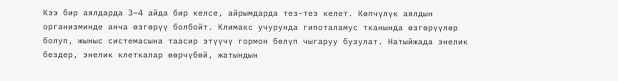Кээ бир аялдарда 3–4 айда бир келсе, айрымдарда тез-тез келет. Көпчүлүк аялдын организминде анча өзгөрүү болбойт. Климакс учурунда гипоталамус тканында өзгөрүүлөр болуп, жыныс системасына таасир этүүчү гормон бөлүп чыгаруу бузулат. Натыйжада энелик бездер, энелик клеткалар өөрчүбөй, жатындын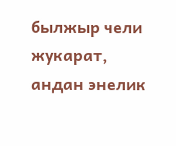былжыр чели жукарат, андан энелик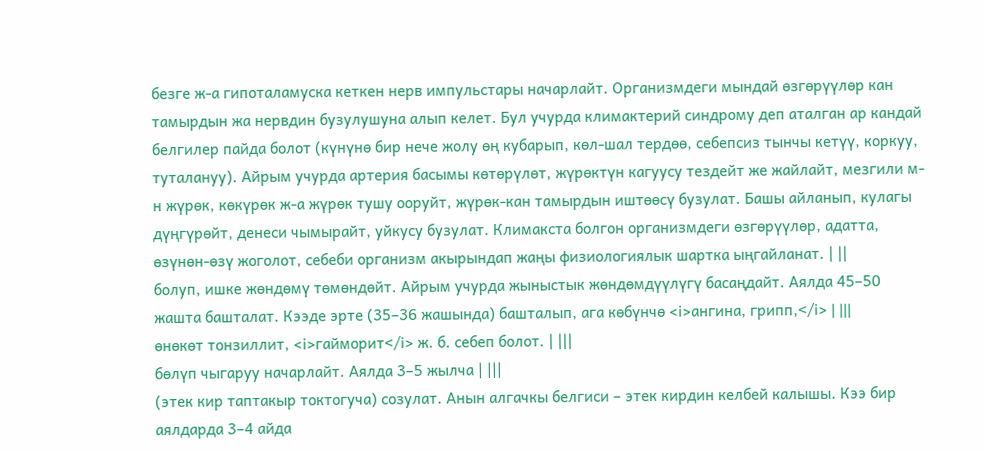безге ж-а гипоталамуска кеткен нерв импульстары начарлайт. Организмдеги мындай өзгөрүүлөр кан тамырдын жа нервдин бузулушуна алып келет. Бул учурда климактерий синдрому деп аталган ар кандай белгилер пайда болот (күнүнө бир нече жолу өң кубарып, көл-шал тердөө, себепсиз тынчы кетүү, коркуу, туталануу). Айрым учурда артерия басымы көтөрүлөт, жүрөктүн кагуусу тездейт же жайлайт, мезгили м-н жүрөк, көкүрөк ж-а жүрөк тушу ооруйт, жүрөк-кан тамырдын иштөөсү бузулат. Башы айланып, кулагы дүңгүрөйт, денеси чымырайт, уйкусу бузулат. Климакста болгон организмдеги өзгөрүүлөр, адатта, өзүнөн-өзү жоголот, себеби организм акырындап жаңы физиологиялык шартка ыңгайланат. | ||
болуп, ишке жөндөмү төмөндөйт. Айрым учурда жыныстык жөндөмдүүлүгү басаңдайт. Аялда 45–50 жашта башталат. Кээде эрте (35–36 жашында) башталып, ага көбүнчө <i>ангина, грипп,</i> | |||
өнөкөт тонзиллит, <i>гайморит</i> ж. б. себеп болот. | |||
бөлүп чыгаруу начарлайт. Аялда 3–5 жылча | |||
(этек кир таптакыр токтогуча) созулат. Анын алгачкы белгиси – этек кирдин келбей калышы. Кээ бир аялдарда 3–4 айда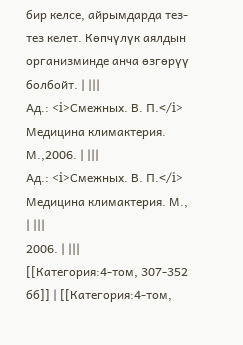бир келсе, айрымдарда тез-тез келет. Көпчүлүк аялдын организминде анча өзгөрүү болбойт. | |||
Ад.: <i>Смежных. В. П.</i> Медицина климактерия. М.,2006. | |||
Ад.: <i>Смежных. В. П.</i> Медицина климактерия. М., | |||
2006. | |||
[[Категория:4-том, 307-352 бб]] | [[Категория:4-том,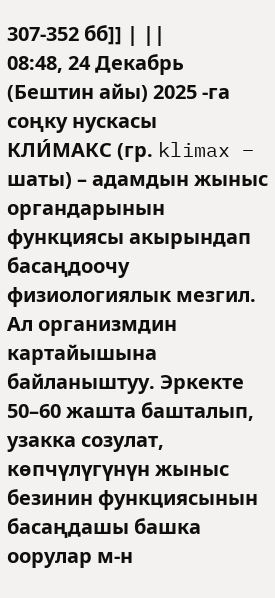307-352 бб]] | ||
08:48, 24 Декабрь (Бештин айы) 2025 -га соңку нускасы
КЛИ́МАКС (гр. klimax – шаты) – адамдын жыныс органдарынын функциясы акырындап басаңдоочу физиологиялык мезгил. Ал организмдин картайышына байланыштуу. Эркекте 50–60 жашта башталып, узакка созулат, көпчүлүгүнүн жыныс безинин функциясынын басаңдашы башка оорулар м-н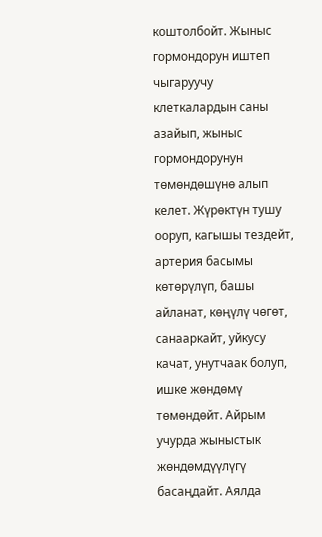коштолбойт. Жыныс гормондорун иштеп чыгаруучу клеткалардын саны азайып, жыныс гормондорунун төмөндөшүнө алып келет. Жүрөктүн тушу ооруп, кагышы тездейт, артерия басымы көтөрүлүп, башы айланат, көңүлү чөгөт, санааркайт, уйкусу качат, унутчаак болуп, ишке жөндөмү төмөндөйт. Айрым учурда жыныстык жөндөмдүүлүгү басаңдайт. Аялда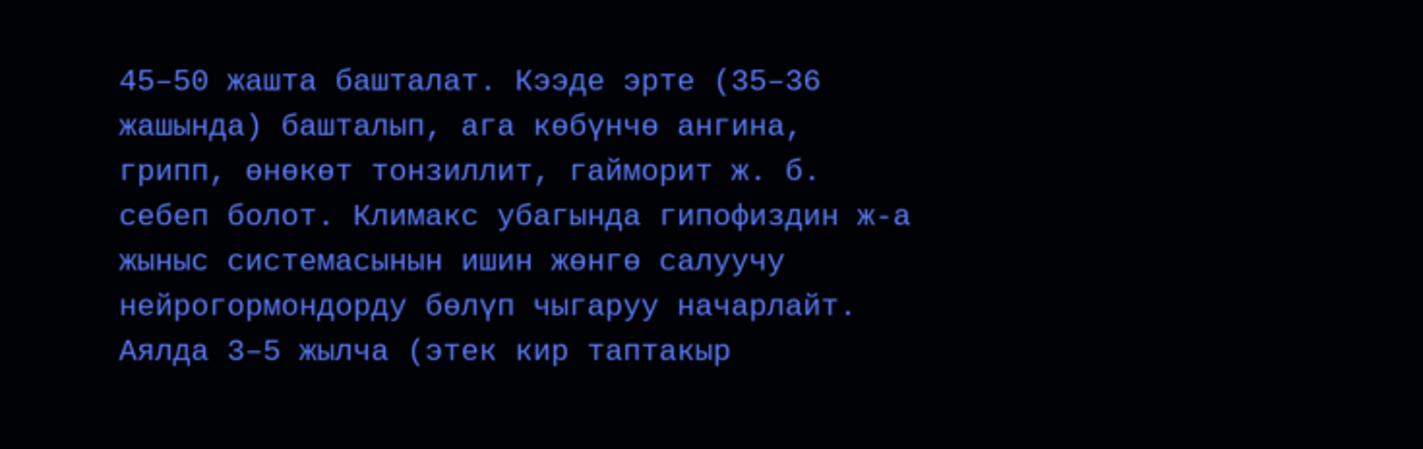45–50 жашта башталат. Кээде эрте (35–36 жашында) башталып, ага көбүнчө ангина, грипп, өнөкөт тонзиллит, гайморит ж. б. себеп болот. Климакс убагында гипофиздин ж-а жыныс системасынын ишин жөнгө салуучу нейрогормондорду бөлүп чыгаруу начарлайт. Аялда 3–5 жылча (этек кир таптакыр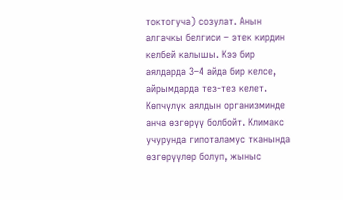токтогуча) созулат. Анын алгачкы белгиси – этек кирдин келбей калышы. Кээ бир аялдарда 3–4 айда бир келсе, айрымдарда тез-тез келет. Көпчүлүк аялдын организминде анча өзгөрүү болбойт. Климакс учурунда гипоталамус тканында өзгөрүүлөр болуп, жыныс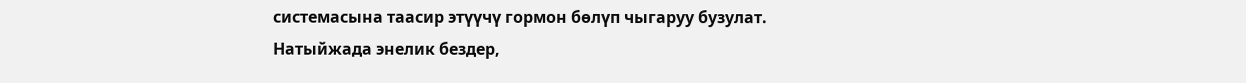системасына таасир этүүчү гормон бөлүп чыгаруу бузулат. Натыйжада энелик бездер,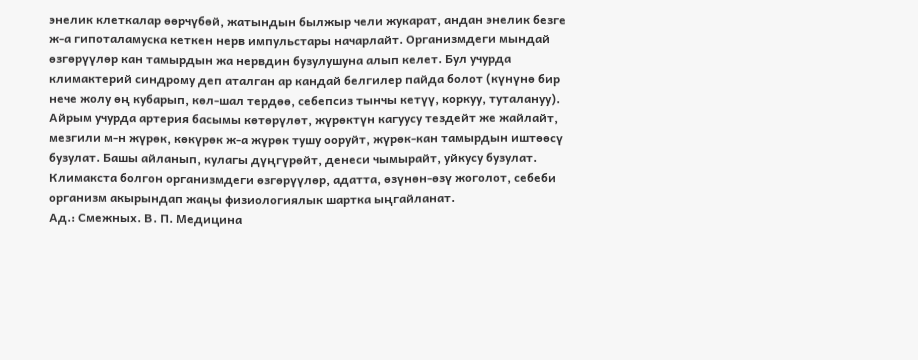энелик клеткалар өөрчүбөй, жатындын былжыр чели жукарат, андан энелик безге ж-а гипоталамуска кеткен нерв импульстары начарлайт. Организмдеги мындай өзгөрүүлөр кан тамырдын жа нервдин бузулушуна алып келет. Бул учурда климактерий синдрому деп аталган ар кандай белгилер пайда болот (күнүнө бир нече жолу өң кубарып, көл-шал тердөө, себепсиз тынчы кетүү, коркуу, туталануу). Айрым учурда артерия басымы көтөрүлөт, жүрөктүн кагуусу тездейт же жайлайт, мезгили м-н жүрөк, көкүрөк ж-а жүрөк тушу ооруйт, жүрөк-кан тамырдын иштөөсү бузулат. Башы айланып, кулагы дүңгүрөйт, денеси чымырайт, уйкусу бузулат. Климакста болгон организмдеги өзгөрүүлөр, адатта, өзүнөн-өзү жоголот, себеби организм акырындап жаңы физиологиялык шартка ыңгайланат.
Ад.: Смежных. В. П. Медицина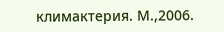климактерия. М.,2006.